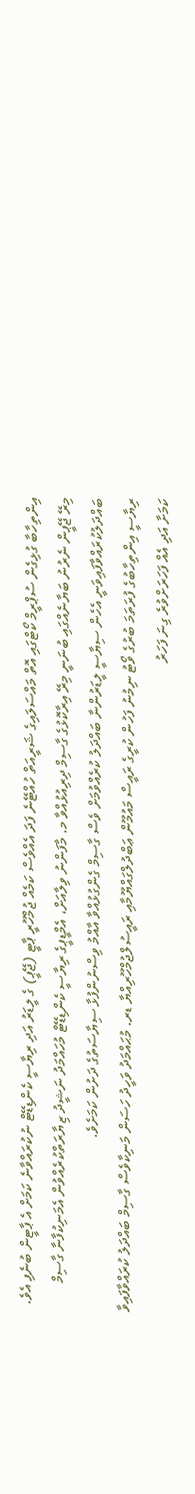އިންތިހާބާ ގުޅިގެން ސުޕްރީމް ކޯޓްގައި އޮތް މައްސަލައިގެ ޝަރީއަތް ހުއްޓޭނެ ފަދަ އެއްވެސް ކަމެއް ޖުމްހޫރީ ޕާޓީ (ޖޭޕީ) ގެ ލީޑަރު އަދި ރިޔާސީ ކެންޑިޑޭޓް ނުކުރައްވާނެ ކަމަށް އެ ޕާޓީން ބުނެފި އެވެ.
މިރޭ ޖޭޕީން ނެރުނު ބަޔާނެއްގައި ބުނަނީ މިރޭ އިރާކޮޅުގެ ގާސިމް ދިރިއުޅުއްވާ މ. މާފަންނު ވިލާއަށް، އެމްޑީޕީގެ ރިޔާސީ ކެންޑިޑޭޓް މުހައްމަދު ނަޝީދު ޒިޔާރަތްކުރެއްވުން އެމަނިކުފާނާ ގާސިމް ބައްދަލުކުރައްވާފައިވަނީ އެހެން ސިޔާސީ ލީޑަރުންނާ ބައްދަލު ކުރެއްވުމަށް ވެސް ގާސިމް ގެންގުޅުއްވާ އާއްމު ވިސްނުންފުޅާ ސިޔާސަތުގެ ދަށުން ކަމަށެވެ.
ރިޔާސީ އިންތިހާބުގެ ފުރަތަމަ ބުރުގެ ވޯޓު ނިމުނު ފަހުން ކުރީގެ ރައީސް މައުމޫން ޢަބްދުލްގައްޔޫމާއި ރައީސުލްޖުމްހޫރިއްޔާ ޑރ. މުޙައްމަދު ވަހީދު ހަސަން މަނިކާވެސް ގާސިމް ބައްދަލު ކުރައްވާފައިވާ ކަމަށާ އަދި އެއް ފަހަރަށްވުރެ ގިނަ ފަހަރު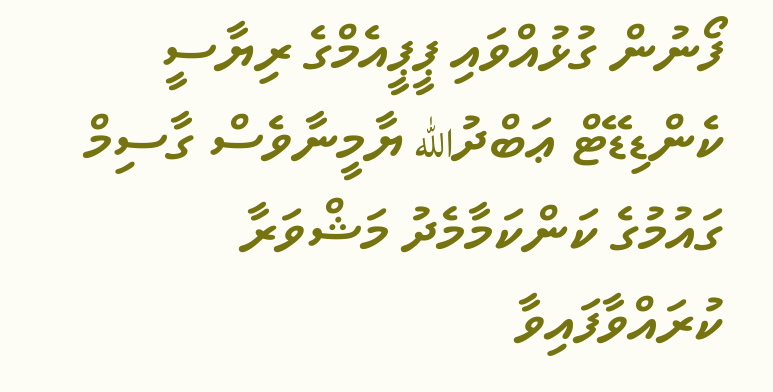ފޯނުން ގުޅުއްވައި ޕީޕީއެމްގެ ރިޔާސީ ކެންޑިޑޭޓް ޢަބްދުالله ޔާމީނާވެސް ގާސިމް ގައުމުގެ ކަންކަމާމެދު މަޝްވަރާ ކުރައްވާފައިވާ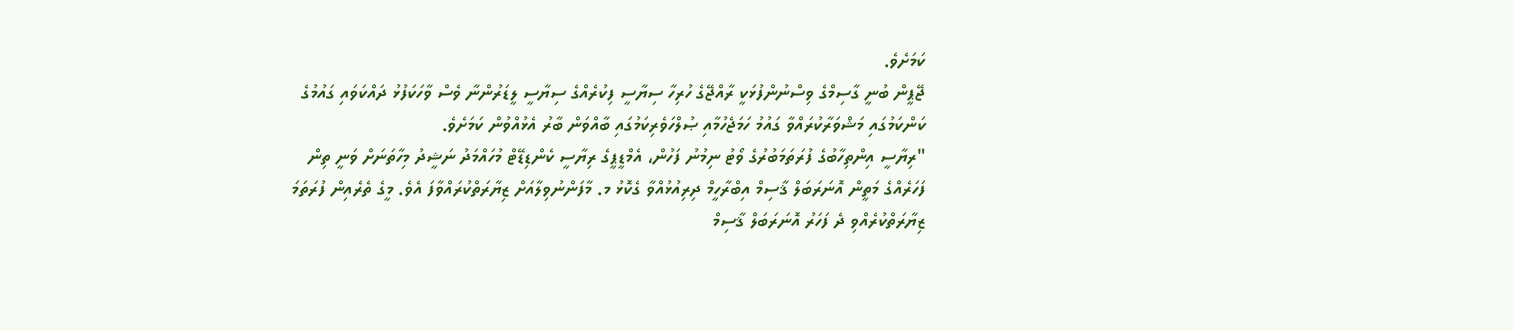ކަމަށެވެ.
ޖޭޕީން ބުނީ ގާސިމްގެ ވިސްނުންފުޅަކީ ރާއްޖޭގެ ހުރިހާ ސިޔާސީ ފިކުރެއްގެ ސިޔާސީ ލީޑަރުންނާ ވެސް ވާހަކަފުޅު ދައްކަވައި ގައުމުގެ ކަންކަމުގައި މަޝްވަރާކުރައްވާ ގައުމު ހަމަޖެހުމާއި ޞުލްހަވެރިކަމުގައި ބާއްވަން ބާރު އެޅުއްވުން ކަމަށެވެ.
"ރިޔާސީ އިންތިހާބުގެ ފުރަތަމަބުރުގެ ވޯޓު ނިމުނު ފަހުން، އެމްޑީޕީގެ ރިޔާސީ ކެންޑިޑޭޓް މުހައްމަދު ނަޝީދު މިހާތަނަށް ވަނީ ތިން ފަހަރެއްގެ މަތީން އޮނަރަބަލް ޤާސިމް އިބްރާހީމް ދިރިއުޅުއްވާ ގެކޮޅު މ. މާފަންނުވިލާއަށް ޒިޔާރަތްކުރައްވާފަ އެވެ. މީގެ ތެރެއިން ފުރަތަމަ ޒިޔާރަތްކުރެއްވި ދެ ފަހަރު އޮނަރަބަލް ޤާސިމް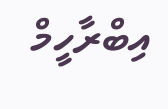އިބްރާހީމް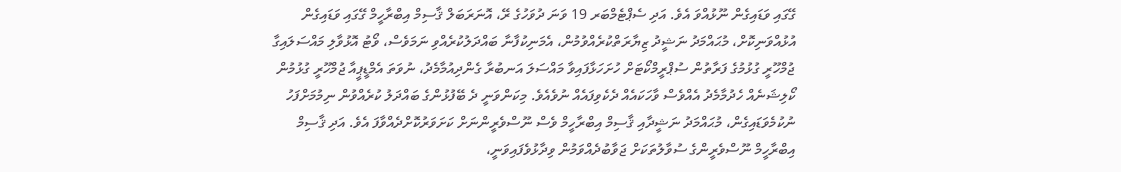ގޭގައި ވަޑައިގެން ނޫޅުއްވަ އެވެ. އަދި ސެޕްޓެމްބަރ 19 ވަނަ ދުވަހުގެ ރޭ، އޮނަރަބަލް ޤާސިމް އިބްރާހީމް ގޭގައި ވަޑައިގެން އުޅުއްވަނިކޮށް، މުޙައްމަދު ނަޝީދު ޒިޔާރަތްކުރެއްވުމުން، އެމަނިކުފާނާ ބައްދަލުކުރެއްވި ނަމަވެސް، ވޯޓު އޮޅުވާލި މައްސަލައިގާ ޖުމްހޫރީ ގުޅުމުގެ ފަރާތުން ސުޕްރީމްކޯޓަށް ހުށަހަޅާފައިވާ މައްސަލަ އަނބުރާ ގެންދިއުމާމެދު، ނުވަތަ އެމްޑީޕީއާ ޖުމްހޫރީ ގުޅުމުން ކޯލިޝަނެއް ހެދުމާމެދު އެއްވެސް ވާހަކައެއް ދެކެވިފައެއް ނުވެއެވެ. މިކަންވަނީ ދެ ބޭފުޅުންގެ ބައްދަލު ކުރެއްވުން ނިމުމަށްފަހު ނުކުމެވަޑައިގެން، މުޙައްމަދު ނަޝީދާއި ޤާސިމް އިބްރާހީމް ވެސް ނޫސްވެރީންނަށް ކަށަވަރުކޮށްދެއްވާފަ އެވެ. އަދި ޤާސިމް އިބްރާހީމް ނޫސްވެރީންގެ ސުވާލުތަކަށް ޖަވާބުދެއްވަމުން ވިދާޅުވެފައިވަނީ،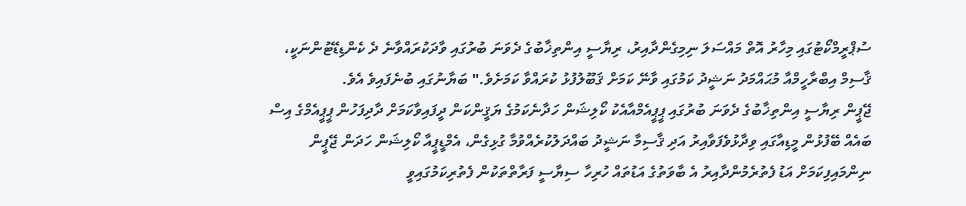ސުޕްރީމްކޯޓުގައި މިހާރު އޮތް މައްސަލަ ނިމިގެންދާއިރު، ރިޔާސީ އިންތިޚާބުގެ ދެވަނަ ބުރުގައި ވާދަކުރައްވާނެ ދެ ކެންޑިޑޭޓުންނަކީ، ޤާސިމް އިބްރާހީމްއާ މުޙައްމަދު ނަޝީދު ކަމުގައި ވާނޭ ކަމަށް ޤަބޫލުފުޅު ކުރައްވާ ކަމަށެވެ." ބަޔާނުގައި ބުނެފައިވެ އެވެ.
ޖޭޕީން ރިޔާސީ އިންތިޚާބުގެ ދެވަނަ ބުރުގައި ޕީޕީއެމްއާއެކު ކޯލިޝަން ހަދާނެކަމުގެ ޔަޤީންކަން ދީފައިވާކަމަށް ދާދިފަހުން ޕީޕީއެމްގެ އިސް ބައެއް ބޭފުޅުން މީޑިއާގައި ވިދާޅުވެފަވާއިރު އަދި ޤާސިމާ ނަޝީދު ބައްދަލުކުރެއްވުމާ ގުޅިގެން، އެމްޑީޕީއާ ކޯލިޝަން ހަދަން ޖޭޕީން ނިންމައިފިކަމަށް އަޑު ފެތުރެމުންދާއިރު އެ ބާވަތުގެ އަޑުތައް ހުރިހާ ސިޔާސީ ފަރާތްތަކުން ފެތުރިކަމުގައިވީ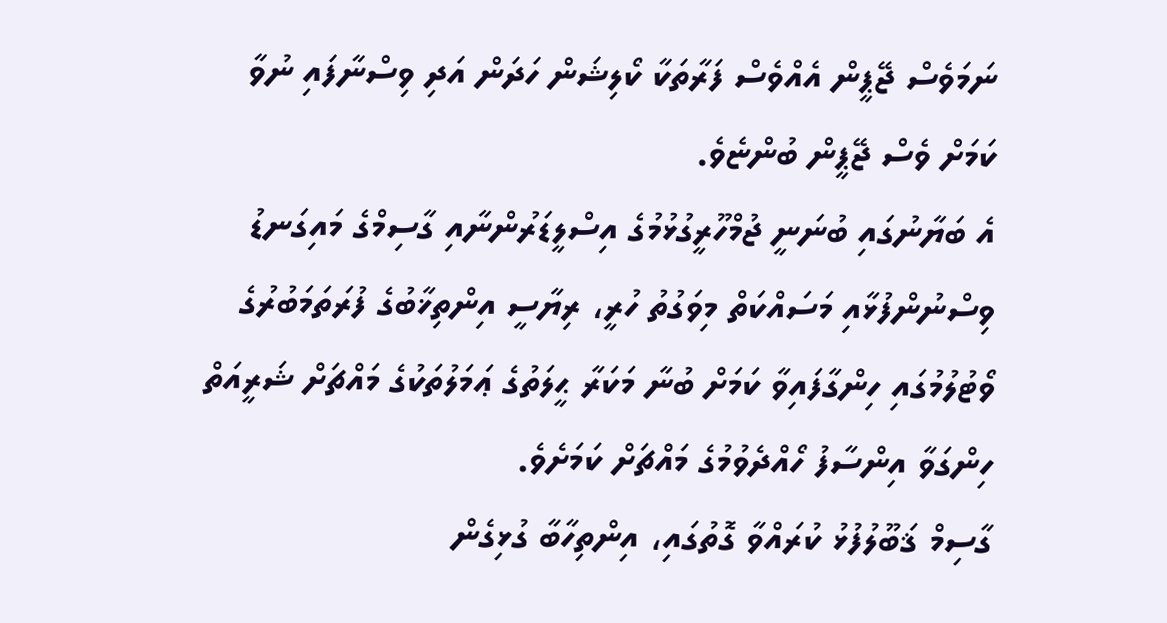ނަމަވެސް ޖޭޕީން އެއްވެސް ފަރާތަކާ ކޯލިޝަން ހަދަން އަދި ވިސްނާފައި ނުވާ ކަމަށް ވެސް ޖޭޕީން ބުންޏެވެ.
އެ ބަޔާނުގައި ބުނަނީ ޖުމްހޫރީގުޅުމުގެ އިސްލީޑަރުންނާއި ގާސިމްގެ މައިގަނޑު ވިސްނުންފުޅާއި މަސައްކަތް މިވަގުތު ހުރީ، ރިޔާސީ އިންތިޚާބުގެ ފުރަތަމަބުރުގެ ވޯޓުލުމުގައި ހިންގާފައިވާ ކަމަށް ބުނާ މަކަރާ ޙީލަތުގެ ޢަމަލުތަކުގެ މައްޗަށް ޝަރީއަތް ހިންގަވާ އިންސާފު ހޯއްދެވުމުގެ މައްޗަށް ކަމަށެވެ.
ގާސިމް ޤަބޫލުފުޅު ކުރައްވާ ގޮތުގައި، އިންތިހާބާ ގުޅިގެން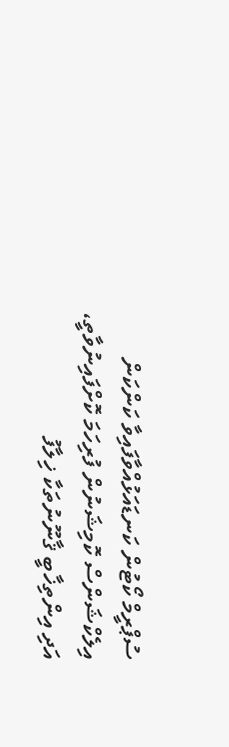ސުޕްރީމް ކޯޓުން ކަނޑައަޅުއްވާފައިވާ ކަންކަން އިލެކްޝަންސް ކޮމިޝަނުން ފުރިހަމަ ކޮށްފައިނުވާތީ، އަދި އިންތިޚާބީ ޤާނޫނުތަކާ ޚިލާފު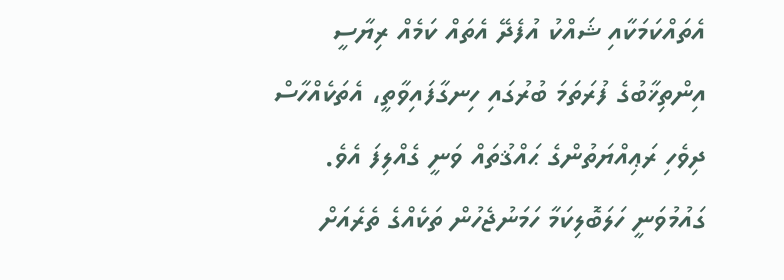އެތައްކަމަކާއި ޝައްކު އުފެދޭ އެތައް ކަމެއް ރިޔާސީ އިންތިޚާބުގެ ފުރަތަމަ ބުރުގައި ހިނގާފައިވާތީ، އެތަކެއްހާސް ދިވެހި ރަޢިއްޔަތުންގެ ޙައްޤުތައް ވަނީ ގެއްލިފަ އެވެ. ގައުމުވަނީ ހަލަބޮލިކަމާ ހަމަނުޖެހުން ތަކެއްގެ ތެރެއަށް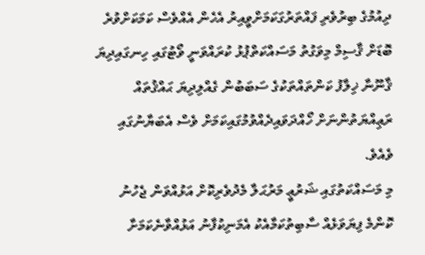ދިއުމުގެ ބިރުވެރި ފައްތަރުގަކަމަށްވީއިރު އެހެން އެއްވެސް ކަމަކަށްވުރެ ބޮޑަށް ޤާސިމް މިވަގުތު މަސައްކަތްޕުޅު ކުރައްވަނީ ވޯޓުގައި ހިނގައިދިޔަ ޤާނޫނާ ޚިލާފު ކަންތައްތަކުގެ ސަބަބުން ގެއްލިދިޔަ ޙައްޤުތައް ރަޢިއްޔަތުންނަށް ހޯއްދަވައިދެއްވުމުގައިކަމަށް ވެސް އެބަޔާނުގައި ވެއެވެ.
މި މަސައްކަތުގައި ޝަރުޢީ މަރުޙަލާ މެދުވެރިކޮށް އަޅުއްވަން ޖެހުނު ކޮންމެ ފިޔަވަޅެއް ސާބިތުކަމާއެކު އެމަނިކުފާނު އަޅުއްވާނެކަމަށާ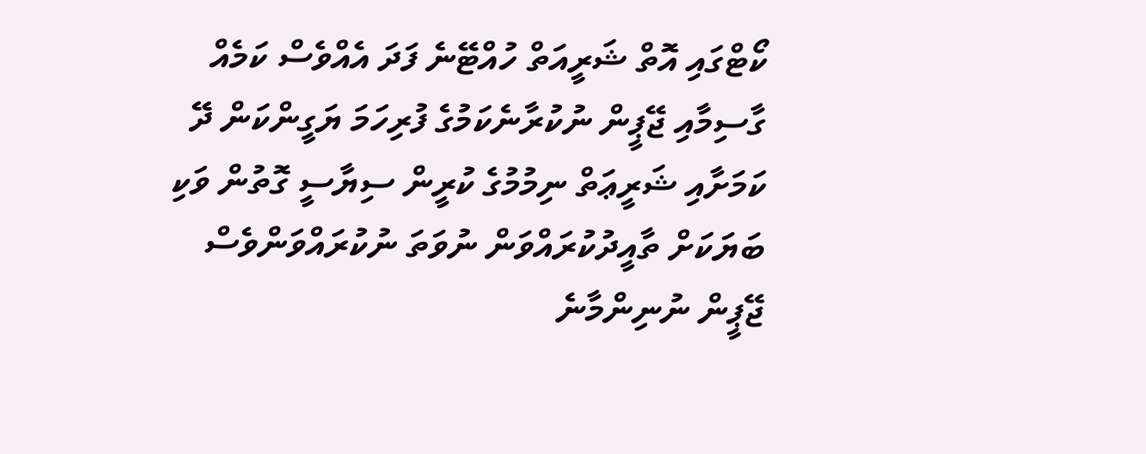ކޯޓްގައި އޮތް ޝަރީއަތް ހުއްޓޭނެ ފަދަ އެއްވެސް ކަމެއް ގާސިމާއި ޖޭޕީން ނުކުރާނެކަމުގެ ފުރިހަމަ ޔަގީންކަން ދޭ ކަމަށާއި ޝަރީޢަތް ނިމުމުގެ ކުރީން ސިޔާސީ ގޮތުން ވަކި ބަޔަކަށް ތާއީދުކުރައްވަން ނުވަތަ ނުކުރައްވަންވެސް ޖޭޕީން ނުނިންމާނެ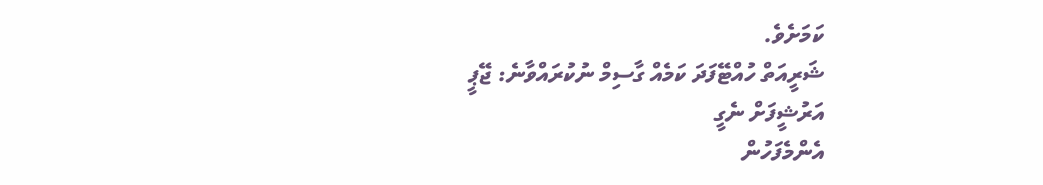ކަމަށެވެ.
ޝަރީއަތް ހުއްޓޭފަދަ ކަމެއް ގާސިމް ނުކުރައްވާނެ: ޖޭޕީ
އަރުޝީފަށް ނެގީ
އެންމެފަހުން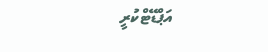އަޕްޑޭޓްކުރީ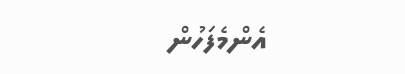އެންމެފަހުން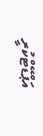އަޕްޑޭޓްކުރީ